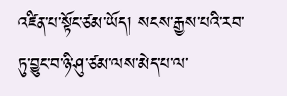འཛིན་པ་སྟོང་ཙམ་ཡོད། སངས་རྒྱས་པའི་རབ་ཏུ་བྱུང་བ་ཉི་ཤུ་ཙམ་ལས་མེད་པ་ལ་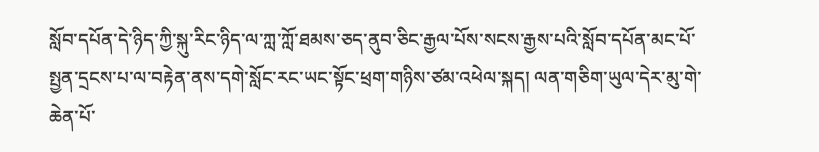སློབ་དཔོན་དེ་ཉིད་ཀྱི་སྐུ་རིང་ཉིད་ལ་ཀླ་ཀློ་ཐམས་ཅད་ནུབ་ཅིང་རྒྱལ་པོས་སངས་རྒྱས་པའི་སློབ་དཔོན་མང་པོ་སྤྱན་དྲངས་པ་ལ་བརྟེན་ནས་དགེ་སློང་རང་ཡང་སྟོང་ཕྲག་གཉིས་ཙམ་འཕེལ་སྐད། ལན་གཅིག་ཡུལ་དེར་མུ་གེ་ཆེན་པོ་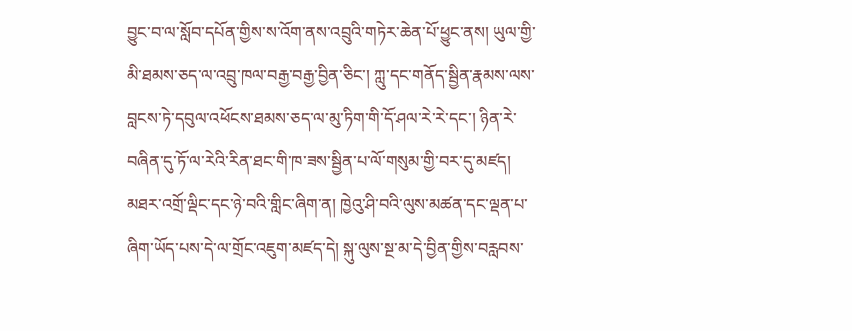བྱུང་བ་ལ་སློབ་དཔོན་གྱིས་ས་འོག་ནས་འབྲུའི་གཏེར་ཆེན་པོ་ཕྱུང་ནས། ཡུལ་གྱི་མི་ཐམས་ཅད་ལ་འབྲུ་ཁལ་བརྒྱ་བརྒྱ་བྱིན་ཅིང་། ཀླུ་དང་གནོད་སྦྱིན་རྣམས་ལས་བླངས་ཏེ་དབུལ་འཕོངས་ཐམས་ཅད་ལ་མུ་ཏིག་གི་དོ་ཤལ་རེ་རེ་དང་། ཉིན་རེ་བཞིན་དུ་ཏོ་ལ་རེའི་རིན་ཐང་གི་ཁ་ཟས་སྦྱིན་པ་ལོ་གསུམ་གྱི་བར་དུ་མཛད། མཐར་འགྲོ་ལྡིང་དང་ཉེ་བའི་གླིང་ཞིག་ན། ཁྱེའུ་ཤི་བའི་ལུས་མཚན་དང་ལྡན་པ་ཞིག་ཡོད་པས་དེ་ལ་གྲོང་འཇུག་མཛད་དེ། སྐུ་ལུས་སྔ་མ་དེ་བྱིན་གྱིས་བརླབས་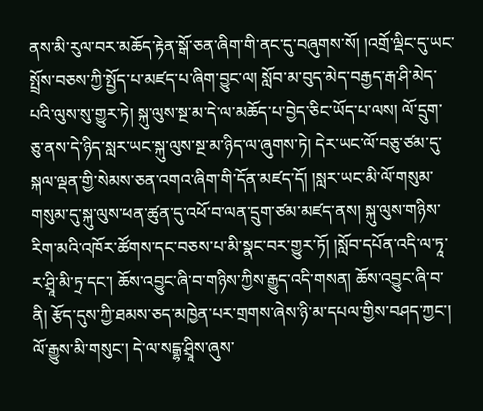ནས་མི་རུལ་བར་མཆོད་རྟེན་སྒོ་ཅན་ཞིག་གི་ནང་དུ་བཞུགས་སོ། །འགྲོ་ལྡིང་དུ་ཡང་སྤྲོས་བཅས་ཀྱི་སྤྱོད་པ་མཛད་པ་ཞིག་བྱུང་ལ། སློབ་མ་བུད་མེད་བརྒྱད་རྒ་ཤི་མེད་པའི་ལུས་སུ་གྱུར་ཏེ། སྐུ་ལུས་སྔ་མ་དེ་ལ་མཆོད་པ་བྱེད་ཅིང་ཡོད་པ་ལས། ལོ་དྲུག་ཅུ་ནས་དེ་ཉིད་སླར་ཡང་སྐུ་ལུས་སྔ་མ་ཉིད་ལ་ཞུགས་ཏེ། དེར་ཡང་ལོ་བཅུ་ཙམ་དུ་སྐལ་ལྡན་གྱི་སེམས་ཅན་འགའ་ཞིག་གི་དོན་མཛད་དོ། །སླར་ཡང་མི་ལོ་གསུམ་གསུམ་དུ་སྐུ་ལུས་ཕན་ཚུན་དུ་འཕོ་བ་ལན་དྲུག་ཙམ་མཛད་ནས། སྐུ་ལུས་གཉིས་རིག་མའི་འཁོར་ཚོགས་དང་བཅས་པ་མི་སྣང་བར་གྱུར་ཏོ། །སློབ་དཔོན་འདི་ལ་ཏཱ་ར་ཤྲཱི་མི་ཏྲ་དང་། ཆོས་འབྱུང་ཞི་བ་གཉིས་ཀྱིས་རྒྱུད་འདི་གསན། ཆོས་འབྱུང་ཞི་བ་ནི། རྩོད་དུས་ཀྱི་ཐམས་ཅད་མཁྱེན་པར་གྲགས་ཞེས་ཉི་མ་དཔལ་གྱིས་བཤད་ཀྱང་། ལོ་རྒྱུས་མི་གསུང་། དེ་ལ་སངྒྷ་ཤྲཱིས་ཞུས་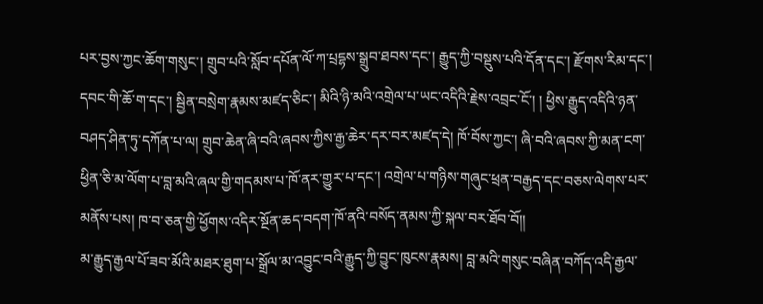པར་བྱས་ཀྱང་ཆོག་གསུང་། གྲུབ་པའི་སློབ་དཔོན་ལོ་ཀ་པྲདྷས་སྒྲུབ་ཐབས་དང་། རྒྱུད་ཀྱི་བསྡུས་པའི་དོན་དང་། རྫོགས་རིམ་དང་། དབང་གི་ཆོ་ག་དང་། སྦྱིན་བསྲེག་རྣམས་མཛད་ཅིང་། མིའི་ཉི་མའི་འགྲེལ་པ་ཡང་འདིའི་རྗེས་འབྲང་ངོ་། ། ཕྱིས་རྒྱུད་འདིའི་ཉན་བཤད་ཤིན་ཏུ་དཀོན་པ་ལ། གྲུབ་ཆེན་ཞི་བའི་ཞབས་ཀྱིས་རྒྱ་ཆེར་དར་བར་མཛད་དེ། ཁོ་བོས་ཀྱང་། ཞི་བའི་ཞབས་ཀྱི་མན་ངག་ཕྱིན་ཅི་མ་ལོག་པ་བླ་མའི་ཞལ་གྱི་གདམས་པ་ཁོ་ནར་གྱུར་པ་དང་། འགྲེལ་པ་གཉིས་གཞུང་ཕྲན་བརྒྱད་དང་བཅས་ལེགས་པར་མནོས་པས། ཁ་བ་ཅན་གྱི་ཕྱོགས་འདིར་སྔོན་ཆད་བདག་ཁོ་ནའི་བསོད་ནམས་ཀྱི་སྐལ་བར་ཐོབ་བོ།།
མ་རྒྱུད་རྒྱལ་པོ་ཟབ་མོའི་མཐར་ཐུག་པ་སྒྲོལ་མ་འབྱུང་བའི་རྒྱུད་ཀྱི་བྱུང་ཁུངས་རྣམས། བླ་མའི་གསུང་བཞིན་བཀོད་འདི་རྒྱལ་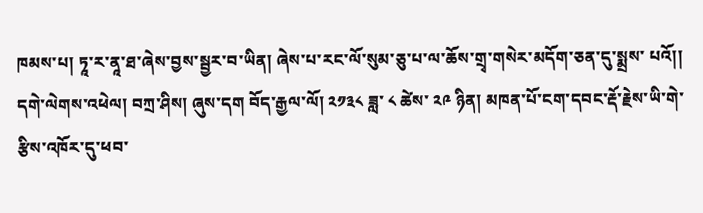ཁམས་པ། ཏཱ་ར་ནཱ་ཐ་ཞེས་བྱས་སྦྱར་བ་ཡིན། ཞེས་པ་རང་ལོ་སུམ་ཅུ་པ་ལ་ཆོས་གྲྭ་གསེར་མདོག་ཅན་དུ་སྨྲས་ པའོ།། དགེ་ལེགས་འཕེལ། བཀྲ་ཤིས། ཞུས་དག བོད་རྒྱལ་ལོ། ༢༡༣༨ ཟླ་ ༨ ཚེས་ ༢༩ ཉིན། མཁན་པོ་ངག་དབང་རྡོ་རྗེས་ཡི་གེ་རྩིས་འཁོར་དུ་ཕབ་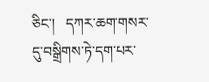ཅིང་།   དཀར་ཆག་གསར་དུ་བསྒྲིགས་ཏེ་དག་པར་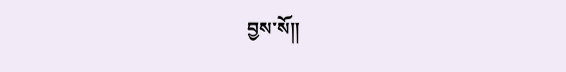བྱས་སོ༎